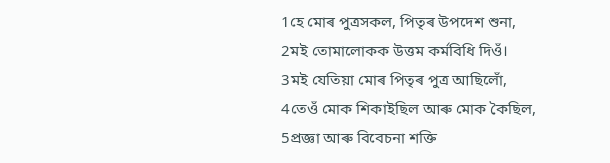1হে মোৰ পুত্রসকল, পিতৃৰ উপদেশ শুনা,
2মই তোমালোকক উত্তম কৰ্মবিধি দিওঁ।
3মই যেতিয়া মোৰ পিতৃৰ পুত্ৰ আছিলোঁ,
4তেওঁ মোক শিকাইছিল আৰু মোক কৈছিল,
5প্রজ্ঞা আৰু বিবেচনা শক্তি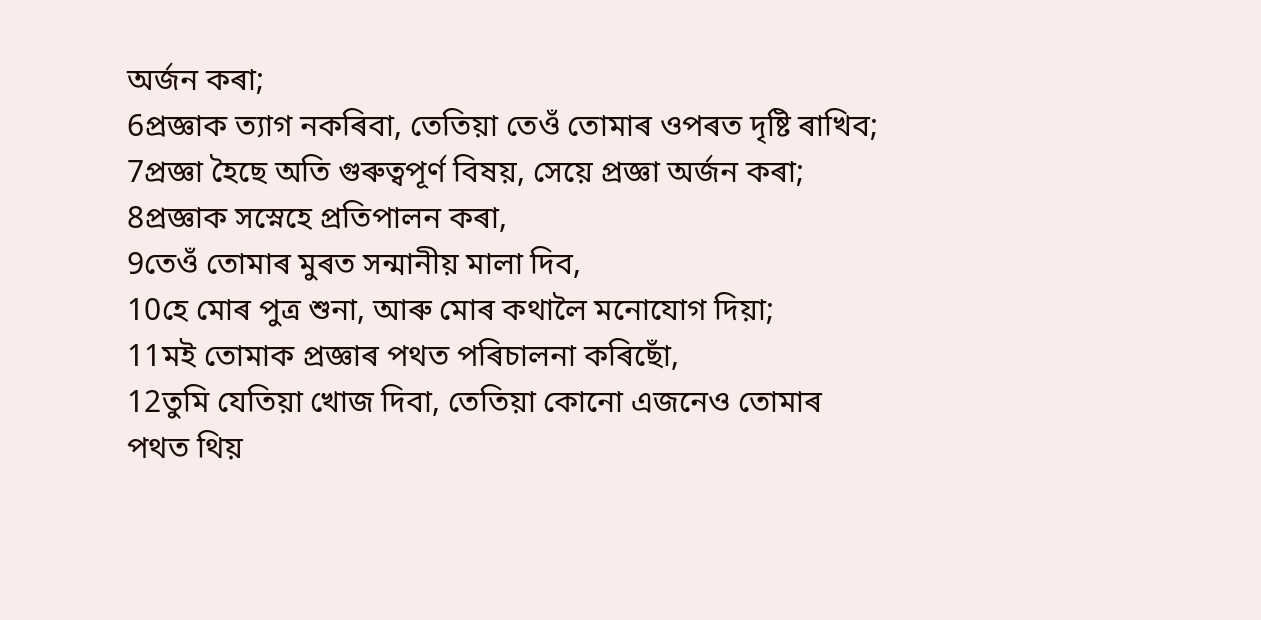অৰ্জন কৰা;
6প্ৰজ্ঞাক ত্যাগ নকৰিবা, তেতিয়া তেওঁ তোমাৰ ওপৰত দৃষ্টি ৰাখিব;
7প্ৰজ্ঞা হৈছে অতি গুৰুত্বপূৰ্ণ বিষয়, সেয়ে প্ৰজ্ঞা অৰ্জন কৰা;
8প্রজ্ঞাক সস্নেহে প্রতিপালন কৰা,
9তেওঁ তোমাৰ মুৰত সন্মানীয় মালা দিব,
10হে মোৰ পুত্র শুনা, আৰু মোৰ কথালৈ মনোযোগ দিয়া;
11মই তোমাক প্রজ্ঞাৰ পথত পৰিচালনা কৰিছোঁ,
12তুমি যেতিয়া খোজ দিবা, তেতিয়া কোনো এজনেও তোমাৰ পথত থিয়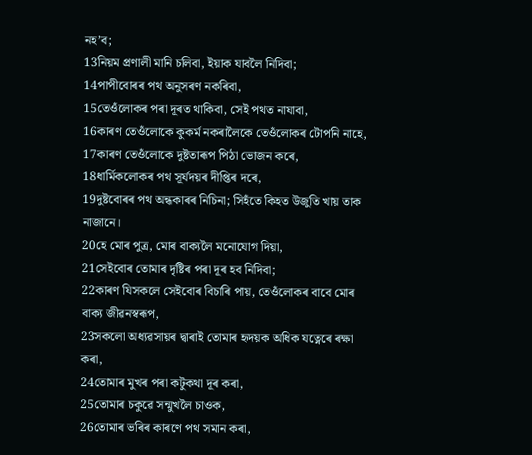নহ’ব;
13নিয়ম প্রণালী মানি চলিবা, ইয়াক যাবলৈ নিদিবা;
14পাপীবোৰৰ পথ অনুসৰণ নকৰিবা,
15তেওঁলোকৰ পৰা দূৰত থাকিবা, সেই পথত নাযাবা,
16কাৰণ তেওঁলোকে কুকৰ্ম নকৰালৈকে তেওঁলোকৰ টোপনি নাহে,
17কাৰণ তেওঁলোকে দুষ্টতাৰূপ পিঠা ভোজন কৰে,
18ধাৰ্মিকলোকৰ পথ সূৰ্যদয়ৰ দীপ্তিৰ দৰে,
19দুষ্টবোৰৰ পথ অন্ধকাৰৰ নিচিনা; সিহঁতে কিহত উজুতি খায় তাক নাজানে।
20হে মোৰ পুত্র, মোৰ বাক্যলৈ মনোযোগ দিয়া,
21সেইবোৰ তোমাৰ দৃষ্টিৰ পৰা দূৰ হব নিদিবা;
22কাৰণ যিসকলে সেইবোৰ বিচাৰি পায়, তেওঁলোকৰ বাবে মোৰ বাক্য জীৱনস্বৰূপ,
23সকলো অধ্যৱসায়ৰ দ্বাৰাই তোমাৰ হৃদয়ক অধিক যত্নেৰে ৰক্ষা কৰা,
24তোমাৰ মুখৰ পৰা কটুকথা দূৰ কৰা,
25তোমাৰ চকুৱে সন্মুখলৈ চাওক,
26তোমাৰ ভৰিৰ কাৰণে পথ সমান কৰা,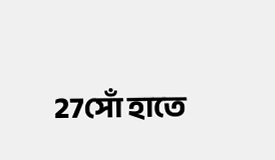27সোঁ হাতে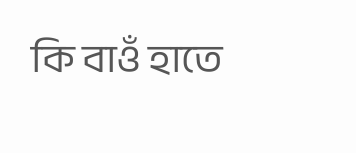কি বাওঁ হাতে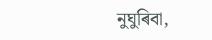নুঘুৰিবা,